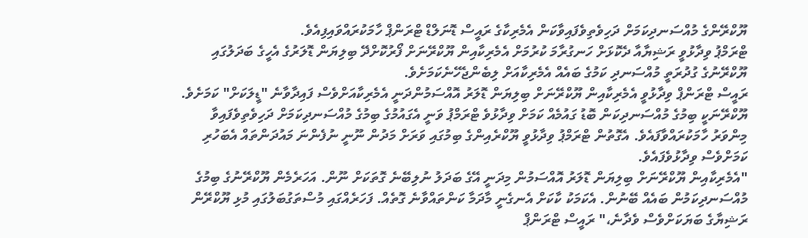ޔޫކްރޭންގެ މުއްސަނދިކަމަށް ދަހިވެތިވެފައިވާކަން އެމެރިކާގެ ރައީސް ޑޮނަލްޑް ޓްރަންޕް ހާމަކުރައްވައިފިއެވެ.
ޓްރަމްޕު ވިދާޅުވީ ރަޝިޔާއާ ދެކޮޅަށް ހަނގުރާމަ ކުރުމަށް އެމެރިކާއިން ޔޫކްރޭނަށް ފޯރުކޮށްދޭ ބިލިޔަން ޑޮލަރުގެ އެހީގެ ބަދަލުގައި ޔޫކްރޭނުގެ ގުދުރަތީ މުއްސަނދި ކަމުގެ ބައެއް އެމެރިކާއަށް ލިބެންޖެހޭނެކަމަށެވެ.
ރައީސް ޓްރަންޕް ވިދާޅުވީ އެމެރިކާއިން ޔޫކްރޭނަށް ބިލިޔަން ޑޮލަރު އޮއްސަމުންދަނީ އެމެރިކާއަށްވެސް ފައިދާވާނެ "ޑީލަކަށް" ކަމަށެވެ.
ޔޫކްރޭނަކީ ބިމުގެ މުއްސަނދިކަން ބޮޑު ގައުމެއް ކަމަށް ވިދާޅުވެ ޓްރަމްޕު ވަނީ އެގައުމުގެ ބިމުގެ މުއްސަނދިކަމަށް ދަހިވެތިވެފައިވާ މިންވަރު ހާމަކުރައްވާފައެވެ. އެގޮތުން ޓްރަމްޕު ވިދާޅުވީ ޔޫކްރެއިންގެ ބިމުގައި ވަރަށް މަދުން ނޫނީ ނުފެންނަ މައުދަންތައް އެބަހުރި ކަމަށްވެސް ވިދާޅުވެފައެވެ.
"އެމެރިކާއިން ޔޫކްރޭނަށް ބިލިޔަން ޑޮލަރު އޮއްސަމުން މިދަނީ އޭގެ ބަދަލު ނުލިބޭނެ ގޮތަކަށް ނޫން. އަހަރެމެން ޔޫކްރޭނުގެ ބިމުގެ މުއްސަނދިކަމުން ބައެއް ބޭނުން. އެކަމަކު ކާކަށް އެނގެނީ މާދަމާ ކަންތައްވާނެ ގޮތެއް. ފަހަރެއްގައި މުސްތަގުބަލުގައި މުޅި ޔޫކްރޭން ރަޝިޔާގެ ބަޔަކަށްވެސް ވެދާނެ،" ރައީސް ޓްރަންޕް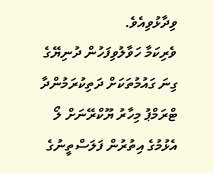ވިދާޅުވިއެވެ.
ވެރިކަމާ ހަވާލުވިފަހުން ދުނިޔޭގެ ގިނަ ގައުމުތަކަށް ދަތިކުރަމުންދާ ޓްރަމްޕު މިހާރު ޔޫކްރޭނަށް ލޯ އެޅުމުގެ އިތުރުން ފަލަސްތީނުގެ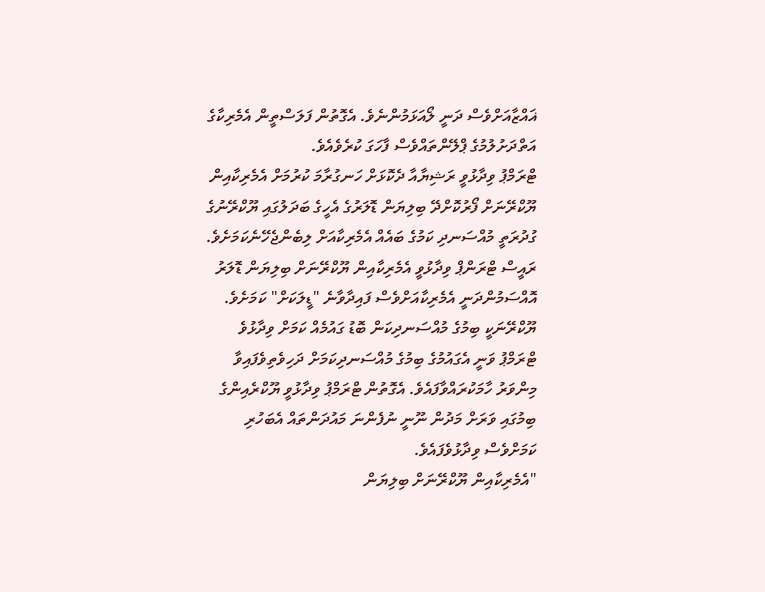ޣައްޒާއަށްވެސް ދަނީ ލޯއަޅަމުންނެވެ. އެގޮތުން ފަލަސްތީން އެމެރިކާގެ އަތްދަށުލުމުގެ ޕްލޭންތައްވެސް ފާހަގަ ކުރެވެއެވެ.
ޓްރަމްޕު ވިދާޅުވީ ރަޝިޔާއާ ދެކޮޅަށް ހަނގުރާމަ ކުރުމަށް އެމެރިކާއިން ޔޫކްރޭނަށް ފޯރުކޮށްދޭ ބިލިޔަން ޑޮލަރުގެ އެހީގެ ބަދަލުގައި ޔޫކްރޭނުގެ ގުދުރަތީ މުއްސަނދި ކަމުގެ ބައެއް އެމެރިކާއަށް ލިބެންޖެހޭނެކަމަށެވެ.
ރައީސް ޓްރަންޕް ވިދާޅުވީ އެމެރިކާއިން ޔޫކްރޭނަށް ބިލިޔަން ޑޮލަރު އޮއްސަމުންދަނީ އެމެރިކާއަށްވެސް ފައިދާވާނެ "ޑީލަކަށް" ކަމަށެވެ.
ޔޫކްރޭނަކީ ބިމުގެ މުއްސަނދިކަން ބޮޑު ގައުމެއް ކަމަށް ވިދާޅުވެ ޓްރަމްޕު ވަނީ އެގައުމުގެ ބިމުގެ މުއްސަނދިކަމަށް ދަހިވެތިވެފައިވާ މިންވަރު ހާމަކުރައްވާފައެވެ. އެގޮތުން ޓްރަމްޕު ވިދާޅުވީ ޔޫކްރެއިންގެ ބިމުގައި ވަރަށް މަދުން ނޫނީ ނުފެންނަ މައުދަންތައް އެބަހުރި ކަމަށްވެސް ވިދާޅުވެފައެވެ.
"އެމެރިކާއިން ޔޫކްރޭނަށް ބިލިޔަން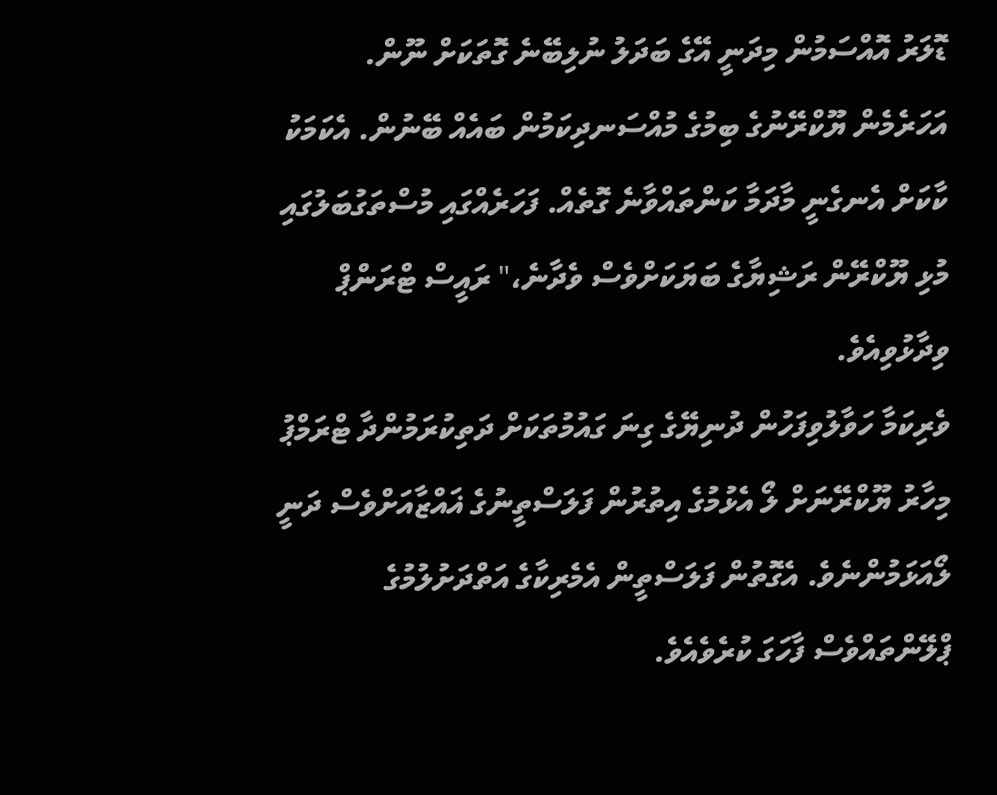ޑޮލަރު އޮއްސަމުން މިދަނީ އޭގެ ބަދަލު ނުލިބޭނެ ގޮތަކަށް ނޫން. އަހަރެމެން ޔޫކްރޭނުގެ ބިމުގެ މުއްސަނދިކަމުން ބައެއް ބޭނުން. އެކަމަކު ކާކަށް އެނގެނީ މާދަމާ ކަންތައްވާނެ ގޮތެއް. ފަހަރެއްގައި މުސްތަގުބަލުގައި މުޅި ޔޫކްރޭން ރަޝިޔާގެ ބަޔަކަށްވެސް ވެދާނެ،" ރައީސް ޓްރަންޕް ވިދާޅުވިއެވެ.
ވެރިކަމާ ހަވާލުވިފަހުން ދުނިޔޭގެ ގިނަ ގައުމުތަކަށް ދަތިކުރަމުންދާ ޓްރަމްޕު މިހާރު ޔޫކްރޭނަށް ލޯ އެޅުމުގެ އިތުރުން ފަލަސްތީނުގެ ޣައްޒާއަށްވެސް ދަނީ ލޯއަޅަމުންނެވެ. އެގޮތުން ފަލަސްތީން އެމެރިކާގެ އަތްދަށުލުމުގެ ޕްލޭންތައްވެސް ފާހަގަ ކުރެވެއެވެ.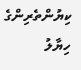ކިޔުންތެރިންގެ ހިޔާލު